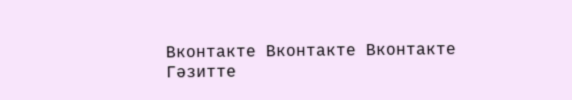Вконтакте Вконтакте Вконтакте
Гәзитте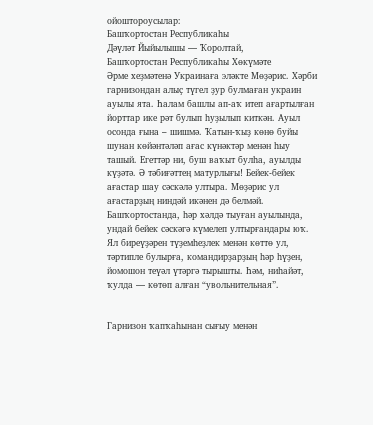ойоштороусылар:
Башҡортостан Республикаһы
Дәүләт Йыйылышы — Ҡоролтай,
Башҡортостан Республикаһы Хөкүмәте
Әрме хеҙмәтенә Украинаға эләкте Мөҙәрис. Хәрби гарнизондан алыҫ түгел ҙур булмаған украин ауылы ята. Һалам башлы ап-аҡ итеп ағартылған йорттар ике рәт булып һуҙылып киткән. Ауыл осонда ғына – шишмә. Ҡатын-ҡыҙ көнө буйы шунан көйәнтәләп ағас күнәктәр менән һыу ташый. Егеттәр ни, буш ваҡыт булһа, ауылды күҙәтә. Ә тәбиғәттең матурлығы! Бейек-бейек ағастар шау сәскәлә ултыра. Мөҙәрис ул ағастарҙың ниндәй икәнен дә белмәй. Башҡортостанда, һәр хәлдә тыуған ауылында, ундай бейек сәскәгә күмелеп ултырғандары юҡ. Ял биреүҙәрен түҙемһеҙлек менән көттө ул, тәртипле булырға, командирҙарҙың һәр һүҙен, йомошон теүәл үтәргә тырышты. Һәм, ниһайәт, ҡулда — көтөп алған “увольнительная”.


Гарнизон ҡапҡаһынан сығыу менән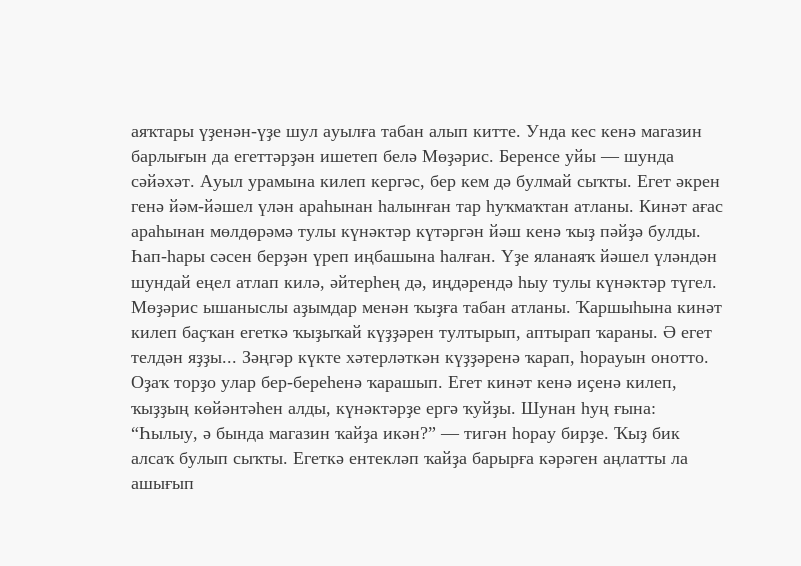аяҡтары үҙенән-үҙе шул ауылға табан алып китте. Унда кес кенә магазин барлығын да егеттәрҙән ишетеп белә Мөҙәрис. Беренсе уйы — шунда сәйәхәт. Ауыл урамына килеп кергәс, бер кем дә булмай сыҡты. Егет әкрен генә йәм-йәшел үлән араһынан һалынған тар һуҡмаҡтан атланы. Кинәт ағас араһынан мөлдөрәмә тулы күнәктәр күтәргән йәш кенә ҡыҙ пәйҙә булды. Һап-һары сәсен берҙән үреп иңбашына һалған. Үҙе яланаяҡ йәшел үләндән шундай еңел атлап килә, әйтерһең дә, иңдәрендә һыу тулы күнәктәр түгел. Мөҙәрис ышаныслы аҙымдар менән ҡыҙға табан атланы. Ҡаршыһына кинәт килеп баҫҡан егеткә ҡыҙыҡай күҙҙәрен тултырып, аптырап ҡараны. Ә егет телдән яҙҙы... Зәңгәр күкте хәтерләткән күҙҙәренә ҡарап, һорауын онотто. Оҙаҡ торҙо улар бер-береһенә ҡарашып. Егет кинәт кенә иҫенә килеп, ҡыҙҙың көйәнтәһен алды, күнәктәрҙе ергә ҡуйҙы. Шунан һуң ғына: “Һылыу, ә бында магазин ҡайҙа икән?” — тигән һорау бирҙе. Ҡыҙ бик алсаҡ булып сыҡты. Егеткә ентекләп ҡайҙа барырға кәрәген аңлатты ла ашығып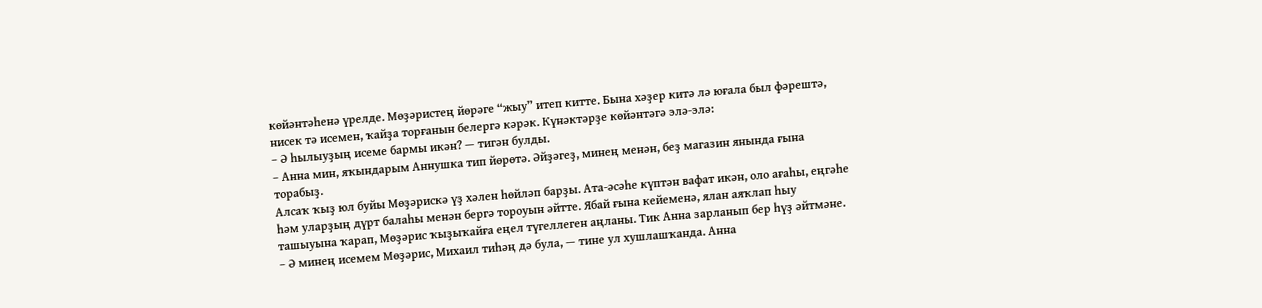көйәнтәһенә үрелде. Мөҙәристең йөрәге “жыу” итеп китте. Бына хәҙер китә лә юғала был фәрештә, нисек тә исемен, ҡайҙа торғанын белергә кәрәк. Күнәктәрҙе көйәнтәгә элә-элә:
– Ә һылыуҙың исеме бармы икән? — тигән булды.
– Анна мин, яҡындарым Аннушка тип йөрөтә. Әйҙәгеҙ, минең менән, беҙ магазин янында ғына торабыҙ.
Алсаҡ ҡыҙ юл буйы Мөҙәрискә үҙ хәлен һөйләп барҙы. Ата-әсәһе күптән вафат икән, оло ағаһы, еңгәһе һәм уларҙың дүрт балаһы менән бергә тороуын әйтте. Ябай ғына кейеменә, ялан аяҡлап һыу ташыуына ҡарап, Мөҙәрис ҡыҙыҡайға еңел түгеллеген аңланы. Тик Анна зарланып бер һүҙ әйтмәне.
– Ә минең исемем Мөҙәрис, Михаил тиһәң дә була, — тине ул хушлашҡанда. Анна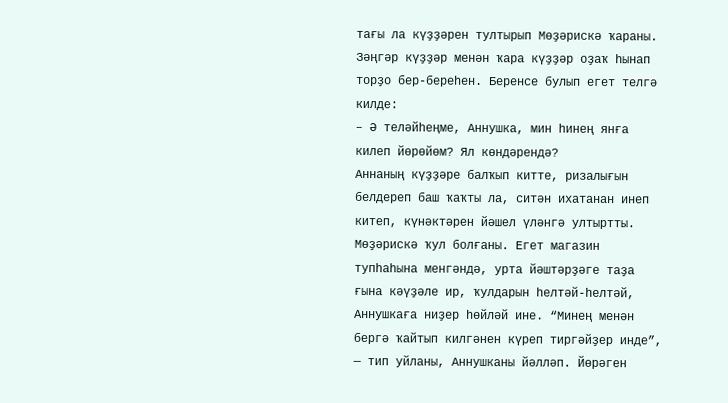тағы ла күҙҙәрен тултырып Мөҙәрискә ҡараны. Зәңгәр күҙҙәр менән ҡара күҙҙәр оҙаҡ һынап торҙо бер-береһен. Беренсе булып егет телгә килде:
– Ә теләйһеңме, Аннушка, мин һинең янға килеп йөрөйөм? Ял көндәрендә?
Аннаның күҙҙәре балҡып китте, ризалығын белдереп баш ҡаҡты ла, ситән ихатанан инеп китеп, күнәктәрен йәшел үләнгә ултыртты. Мөҙәрискә ҡул болғаны. Егет магазин тупһаһына менгәндә, урта йәштәрҙәге таҙа ғына кәүҙәле ир, ҡулдарын һелтәй-һелтәй, Аннушкаға ниҙер һөйләй ине. “Минең менән бергә ҡайтып килгәнен күреп тиргәйҙер инде”, — тип уйланы, Аннушканы йәлләп. Йөрәген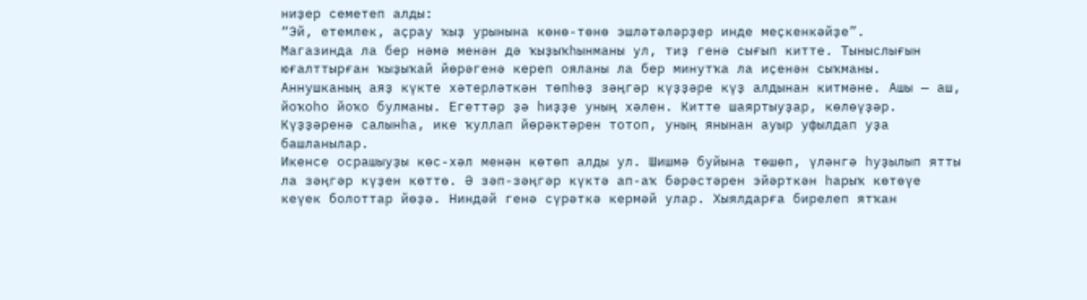ниҙер семетеп алды:
“Эй, етемлек, аҫрау ҡыҙ урынына көнө-төнө эшләтәләрҙер инде меҫкенкәйҙе”.
Магазинда ла бер нәмә менән дә ҡыҙыҡһынманы ул, тиҙ генә сығып китте. Тыныслығын юғалттырған ҡыҙыҡай йөрәгенә кереп ояланы ла бер минутҡа ла иҫенән сыҡманы. Аннушканың аяҙ күкте хәтерләткән төпһөҙ зәңгәр күҙҙәре күҙ алдынан китмәне. Ашы — аш, йоҡоһо йоҡо булманы. Егеттәр ҙә һиҙҙе уның хәлен. Китте шаяртыуҙар, көлөүҙәр. Күҙҙәренә салынһа, ике ҡуллап йөрәктәрен тотоп, уның янынан ауыр уфылдап уҙа башланылар.
Икенсе осрашыуҙы көс-хәл менән көтөп алды ул. Шишмә буйына төшөп, үләнгә һуҙылып ятты ла зәңгәр күҙен көттө. Ә зәп-зәңгәр күктә ап-аҡ бәрәстәрен эйәрткән һарыҡ көтөүе кеүек болоттар йөҙә. Ниндәй генә сүрәткә кермәй улар. Хыялдарға бирелеп ятҡан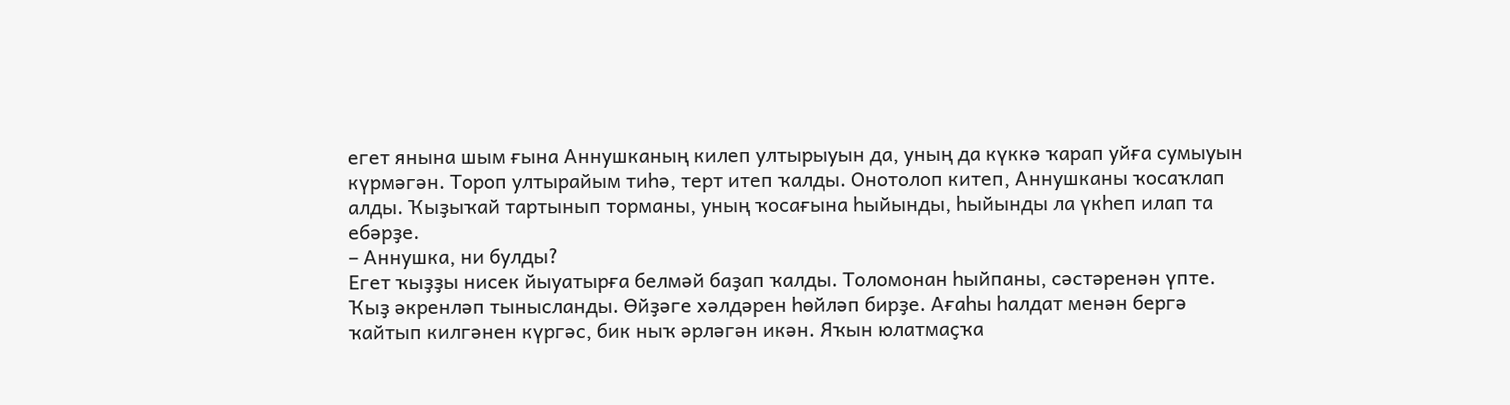егет янына шым ғына Аннушканың килеп ултырыуын да, уның да күккә ҡарап уйға сумыуын күрмәгән. Тороп ултырайым тиһә, терт итеп ҡалды. Онотолоп китеп, Аннушканы ҡосаҡлап алды. Ҡыҙыҡай тартынып торманы, уның ҡосағына һыйынды, һыйынды ла үкһеп илап та ебәрҙе.
– Аннушка, ни булды?
Егет ҡыҙҙы нисек йыуатырға белмәй баҙап ҡалды. Толомонан һыйпаны, сәстәренән үпте. Ҡыҙ әкренләп тынысланды. Өйҙәге хәлдәрен һөйләп бирҙе. Ағаһы һалдат менән бергә ҡайтып килгәнен күргәс, бик ныҡ әрләгән икән. Яҡын юлатмаҫҡа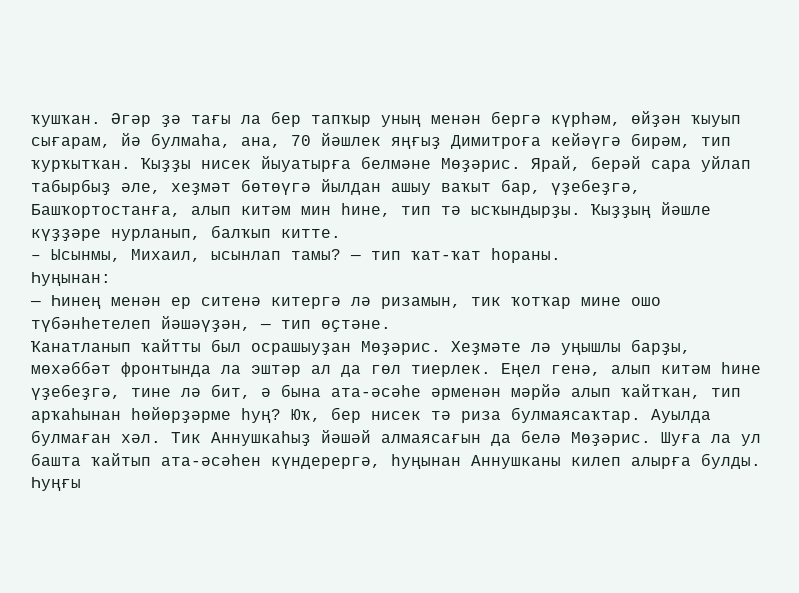ҡушҡан. Әгәр ҙә тағы ла бер тапҡыр уның менән бергә күрһәм, өйҙән ҡыуып сығарам, йә булмаһа, ана, 70 йәшлек яңғыҙ Димитроға кейәүгә бирәм, тип ҡурҡытҡан. Ҡыҙҙы нисек йыуатырға белмәне Мөҙәрис. Ярай, берәй сара уйлап табырбыҙ әле, хеҙмәт бөтөүгә йылдан ашыу ваҡыт бар, үҙебеҙгә, Башҡортостанға, алып китәм мин һине, тип тә ысҡындырҙы. Ҡыҙҙың йәшле күҙҙәре нурланып, балҡып китте.
– Ысынмы, Михаил, ысынлап тамы? — тип ҡат-ҡат һораны.
Һуңынан:
— Һинең менән ер ситенә китергә лә ризамын, тик ҡотҡар мине ошо түбәнһетелеп йәшәүҙән, — тип өҫтәне.
Ҡанатланып ҡайтты был осрашыуҙан Мөҙәрис. Хеҙмәте лә уңышлы барҙы, мөхәббәт фронтында ла эштәр ал да гөл тиерлек. Еңел генә, алып китәм һине үҙебеҙгә, тине лә бит, ә бына ата-әсәһе әрменән мәрйә алып ҡайтҡан, тип арҡаһынан һөйөрҙәрме һуң? Юҡ, бер нисек тә риза булмаясаҡтар. Ауылда булмаған хәл. Тик Аннушкаһыҙ йәшәй алмаясағын да белә Мөҙәрис. Шуға ла ул башта ҡайтып ата-әсәһен күндерергә, һуңынан Аннушканы килеп алырға булды.
Һуңғы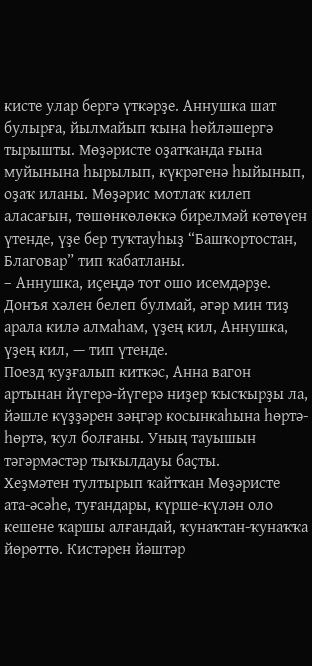кисте улар бергә үткәрҙе. Аннушка шат булырға, йылмайып ҡына һөйләшергә тырышты. Мөҙәристе оҙатҡанда ғына муйынына һырылып, күкрәгенә һыйынып, оҙаҡ иланы. Мөҙәрис мотлаҡ килеп аласағын, төшөнкөлөккә бирелмәй көтөүен үтенде, үҙе бер туҡтауһыҙ “Башҡортостан, Благовар” тип ҡабатланы.
– Аннушка, иҫеңдә тот ошо исемдәрҙе. Донъя хәлен белеп булмай, әгәр мин тиҙ арала килә алмаһам, үҙең кил, Аннушка, үҙең кил, — тип үтенде.
Поезд ҡуҙғалып киткәс, Анна вагон артынан йүгерә-йүгерә ниҙер ҡысҡырҙы ла, йәшле күҙҙәрен зәңгәр косынкаһына һөртә-һөртә, ҡул болғаны. Уның тауышын тәгәрмәстәр тыҡылдауы баҫты.
Хеҙмәтен тултырып ҡайтҡан Мөҙәристе ата-әсәһе, туғандары, күрше-күлән оло кешене ҡаршы алғандай, ҡунаҡтан-ҡунаҡҡа йөрөттө. Кистәрен йәштәр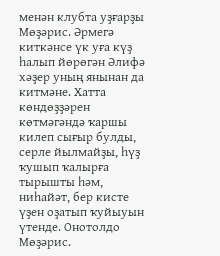менән клубта уҙғарҙы Мөҙәрис. Әрмегә киткәнсе үк уға күҙ һалып йөрөгән Әлифә хәҙер уның янынан да китмәне. Хатта көндөҙҙәрен көтмәгәндә ҡаршы килеп сығыр булды, серле йылмайҙы, һүҙ ҡушып ҡалырға тырышты һәм, ниһайәт, бер кисте үҙен оҙатып ҡуйыуын үтенде. Онотолдо Мөҙәрис.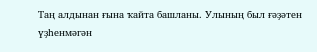Таң алдынан ғына ҡайта башланы. Улының был ғәҙәтен үҙһенмәгән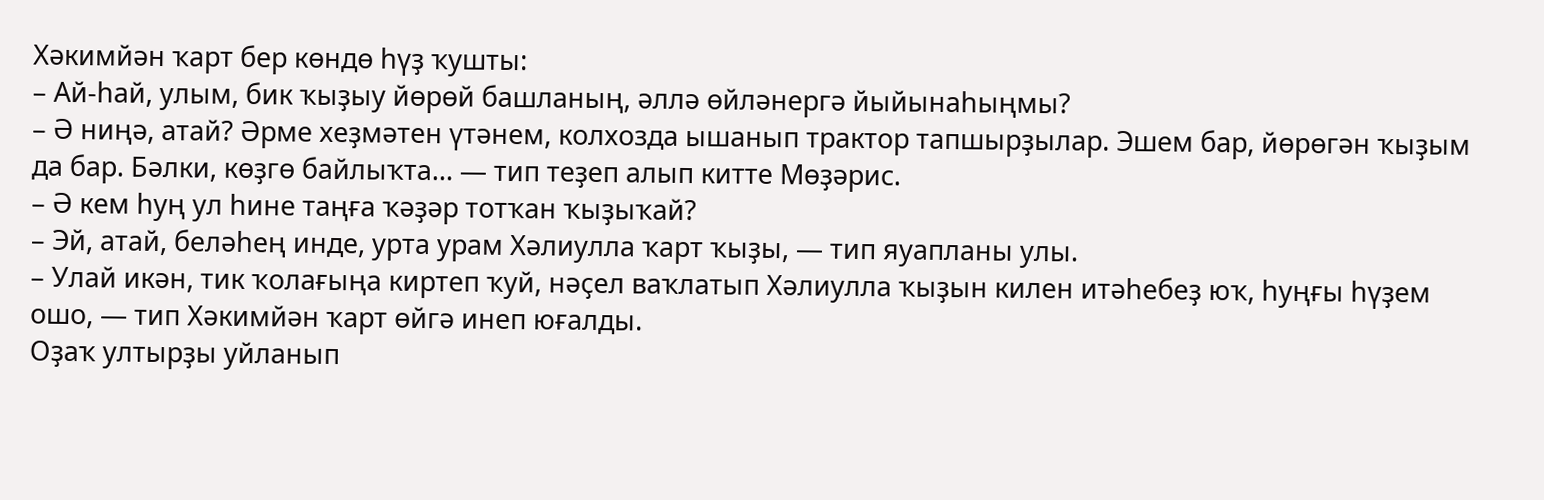Хәкимйән ҡарт бер көндө һүҙ ҡушты:
– Ай-һай, улым, бик ҡыҙыу йөрөй башланың, әллә өйләнергә йыйынаһыңмы?
– Ә ниңә, атай? Әрме хеҙмәтен үтәнем, колхозда ышанып трактор тапшырҙылар. Эшем бар, йөрөгән ҡыҙым да бар. Бәлки, көҙгө байлыҡта… — тип теҙеп алып китте Мөҙәрис.
– Ә кем һуң ул һине таңға ҡәҙәр тотҡан ҡыҙыҡай?
– Эй, атай, беләһең инде, урта урам Хәлиулла ҡарт ҡыҙы, — тип яуапланы улы.
– Улай икән, тик ҡолағыңа киртеп ҡуй, нәҫел ваҡлатып Хәлиулла ҡыҙын килен итәһебеҙ юҡ, һуңғы һүҙем ошо, — тип Хәкимйән ҡарт өйгә инеп юғалды.
Оҙаҡ ултырҙы уйланып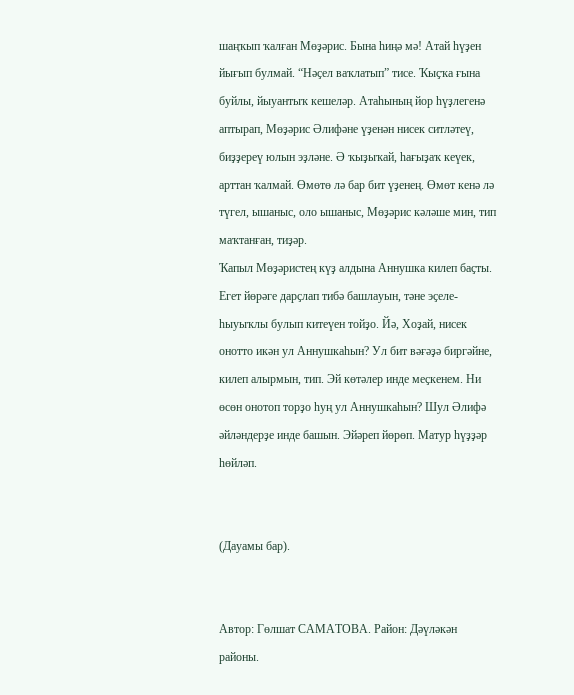шаңҡып ҡалған Мөҙәрис. Бына һиңә мә! Атай һүҙен йығып булмай. “Нәҫел ваҡлатып” тисе. Ҡыҫҡа ғына буйлы, йыуантыҡ кешеләр. Атаһының йор һүҙлегенә аптырап, Мөҙәрис Әлифәне үҙенән нисек ситләтеү, биҙҙереү юлын эҙләне. Ә ҡыҙыҡай, һағыҙаҡ кеүек, арттан ҡалмай. Өмөтө лә бар бит үҙенең. Өмөт кенә лә түгел, ышаныс, оло ышаныс, Мөҙәрис кәләше мин, тип маҡтанған, тиҙәр.
Ҡапыл Мөҙәристең күҙ алдына Аннушка килеп баҫты. Егет йөрәге дарҫлап тибә башлауын, тәне эҫеле-һыуыҡлы булып китеүен тойҙо. Йә, Хоҙай, нисек онотто икән ул Аннушкаһын? Ул бит вәғәҙә биргәйне, килеп алырмын, тип. Эй көтәлер инде меҫкенем. Ни өсөн онотоп торҙо һуң ул Аннушкаһын? Шул Әлифә әйләндерҙе инде башын. Эйәреп йөрөп. Матур һүҙҙәр һөйләп.


(Дауамы бар).


Автор: Гөлшат САМАТОВА. Район: Дәүләкән районы.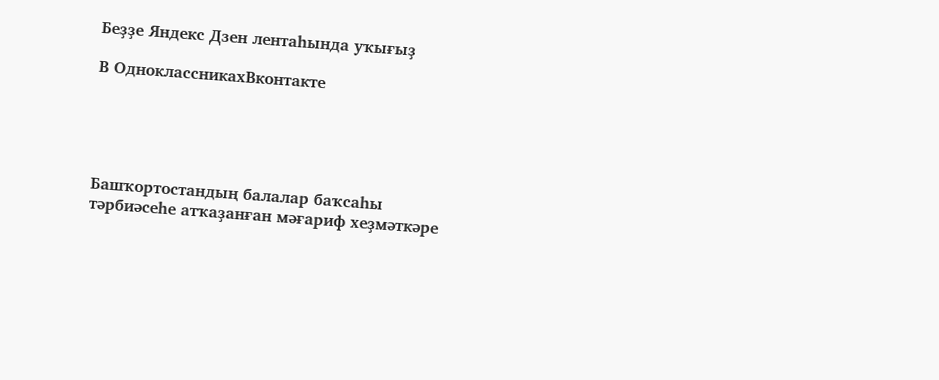Беҙҙе Яндекс Дзен лентаһында уҡығыҙ

В ОдноклассникахВконтакте





Башҡортостандың балалар баҡсаһы тәрбиәсеһе атҡаҙанған мәғариф хеҙмәткәре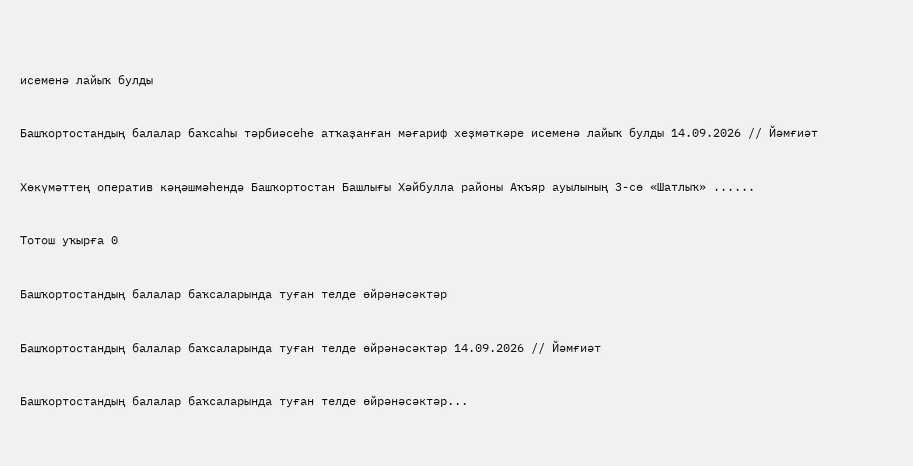исеменә лайыҡ булды

Башҡортостандың балалар баҡсаһы тәрбиәсеһе атҡаҙанған мәғариф хеҙмәткәре исеменә лайыҡ булды 14.09.2026 // Йәмғиәт

Хөкүмәттең оператив кәңәшмәһендә Башҡортостан Башлығы Хәйбулла районы Аҡъяр ауылының 3-сө «Шатлыҡ» ......

Тотош уҡырға 0

Башҡортостандың балалар баҡсаларында туған телде өйрәнәсәктәр

Башҡортостандың балалар баҡсаларында туған телде өйрәнәсәктәр 14.09.2026 // Йәмғиәт

Башҡортостандың балалар баҡсаларында туған телде өйрәнәсәктәр...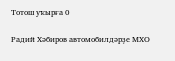Тотош уҡырға 0

Радий Хәбиров автомобилдәрҙе МХО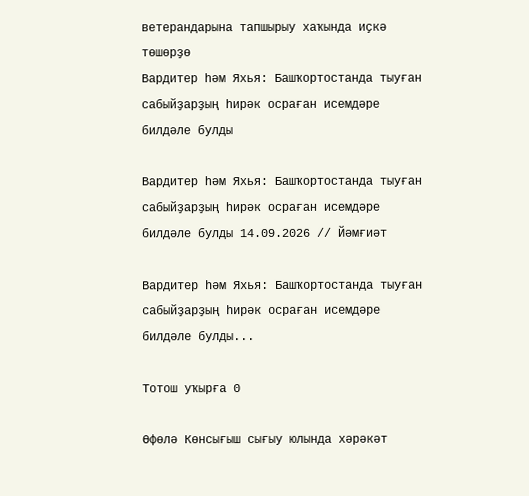ветерандарына тапшырыу хаҡында иҫкә төшөрҙө
Вардитер һәм Яхья: Башҡортостанда тыуған сабыйҙарҙың һирәк осраған исемдәре билдәле булды

Вардитер һәм Яхья: Башҡортостанда тыуған сабыйҙарҙың һирәк осраған исемдәре билдәле булды 14.09.2026 // Йәмғиәт

Вардитер һәм Яхья: Башҡортостанда тыуған сабыйҙарҙың һирәк осраған исемдәре билдәле булды...

Тотош уҡырға 0

Өфөлә Көнсығыш сығыу юлында хәрәкәт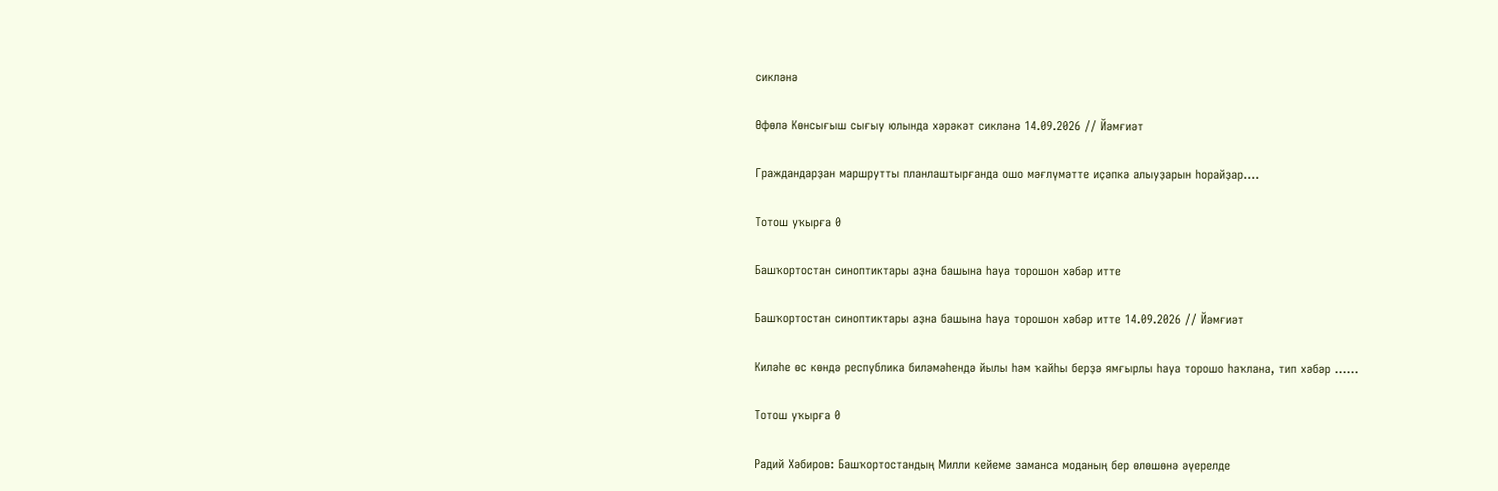сикләнә

Өфөлә Көнсығыш сығыу юлында хәрәкәт сикләнә 14.09.2026 // Йәмғиәт

Граждандарҙан маршрутты планлаштырғанда ошо мәғлүмәтте иҫәпкә алыуҙарын һорайҙар....

Тотош уҡырға 0

Башҡортостан синоптиктары аҙна башына һауа торошон хәбәр итте

Башҡортостан синоптиктары аҙна башына һауа торошон хәбәр итте 14.09.2026 // Йәмғиәт

Киләһе өс көндә республика биләмәһендә йылы һәм ҡайһы берҙә ямғырлы һауа торошо һаҡлана, тип хәбәр ......

Тотош уҡырға 0

Радий Хәбиров: Башҡортостандың Милли кейеме заманса моданың бер өлөшөнә әүерелде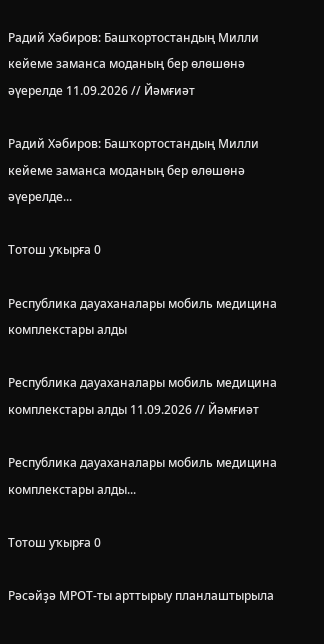Радий Хәбиров: Башҡортостандың Милли кейеме заманса моданың бер өлөшөнә әүерелде 11.09.2026 // Йәмғиәт

Радий Хәбиров: Башҡортостандың Милли кейеме заманса моданың бер өлөшөнә әүерелде...

Тотош уҡырға 0

Республика дауаханалары мобиль медицина комплекстары алды

Республика дауаханалары мобиль медицина комплекстары алды 11.09.2026 // Йәмғиәт

Республика дауаханалары мобиль медицина комплекстары алды...

Тотош уҡырға 0

Рәсәйҙә МРОТ-ты арттырыу планлаштырыла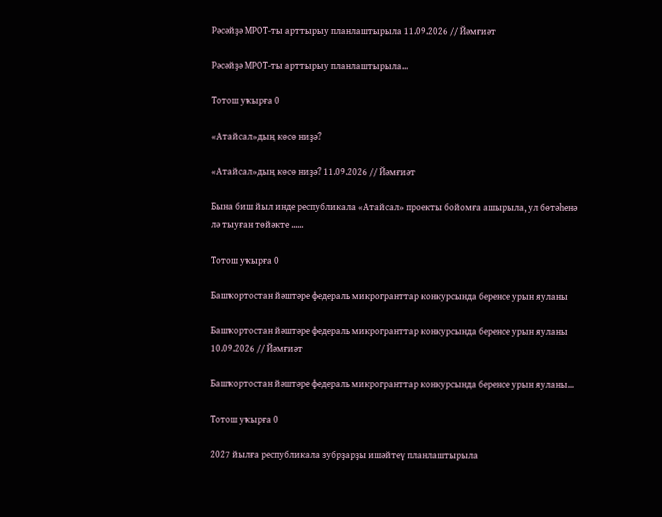Рәсәйҙә МРОТ-ты арттырыу планлаштырыла 11.09.2026 // Йәмғиәт

Рәсәйҙә МРОТ-ты арттырыу планлаштырыла...

Тотош уҡырға 0

«Атайсал»дың көсө ниҙә?

«Атайсал»дың көсө ниҙә? 11.09.2026 // Йәмғиәт

Бына биш йыл инде республикала «Атайсал» проекты бойомға ашырыла, ул бөтәһенә лә тыуған төйәкте ......

Тотош уҡырға 0

Башҡортостан йәштәре федераль микрогранттар конкурсында беренсе урын яуланы

Башҡортостан йәштәре федераль микрогранттар конкурсында беренсе урын яуланы 10.09.2026 // Йәмғиәт

Башҡортостан йәштәре федераль микрогранттар конкурсында беренсе урын яуланы...

Тотош уҡырға 0

2027 йылға республикала зубрҙарҙы ишәйтеү планлаштырыла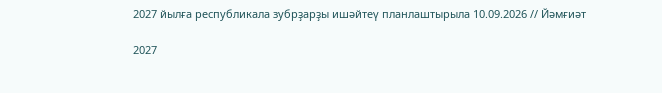2027 йылға республикала зубрҙарҙы ишәйтеү планлаштырыла 10.09.2026 // Йәмғиәт

2027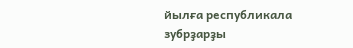йылға республикала зубрҙарҙы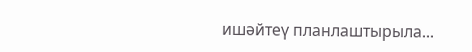ишәйтеү планлаштырыла...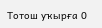Тотош уҡырға 0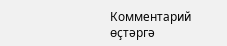Комментарий өҫтәргә